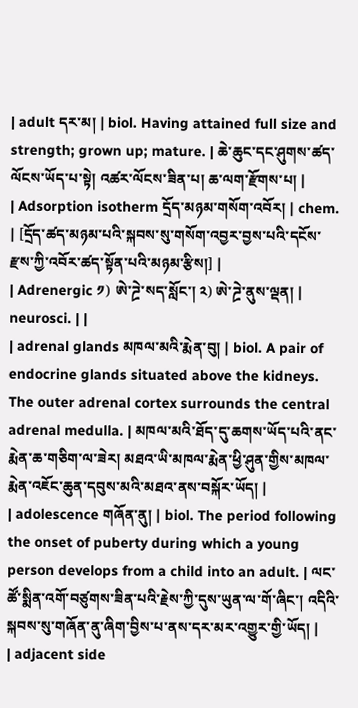| adult དར་མ། | biol. Having attained full size and strength; grown up; mature. | ཆེ་ཆུང་དང་ཤུགས་ཚད་ལོངས་ཡོད་པ་སྟེ། འཚར་ལོངས་ཟིན་པ། ཆ་ལག་རྫོགས་པ། |
| Adsorption isotherm དྲོད་མཉམ་གསོག་འབོར། | chem. | [དྲོད་ཚད་མཉམ་པའི་སྐབས་སུ་གསོག་འབྱར་བྱས་པའི་དངོས་རྫས་ཀྱི་འབོར་ཚད་སྟོན་པའི་མཉམ་རྩིས།] |
| Adrenergic ༡) ཨེ་ཌྲེ་སད་སློང་། ༢) ཨེ་ཌྲེ་ནུས་ལྡན། | neurosci. | |
| adrenal glands མཁལ་མའི་རྨེན་བུ། | biol. A pair of endocrine glands situated above the kidneys. The outer adrenal cortex surrounds the central adrenal medulla. | མཁལ་མའི་ཐོད་དུ་ཆགས་ཡོད་པའི་ནང་རྨེན་ཆ་གཅིག་ལ་ཟེར། མཐའ་ཡི་མཁལ་རྨེན་ཕྱི་ཤུན་གྱིས་མཁལ་རྨེན་འཇོང་ཆུན་དབུས་མའི་མཐའ་ནས་བསྐོར་ཡོད། |
| adolescence གཞོན་ནུ། | biol. The period following the onset of puberty during which a young person develops from a child into an adult. | ལང་ཚོ་སྨིན་འགོ་བཙུགས་ཟིན་པའི་རྗེས་ཀྱི་དུས་ཡུན་ལ་གོ་ཞིང་། འདིའི་སྐབས་སུ་གཞོན་ནུ་ཞིག་བྱིས་པ་ནས་དར་མར་འགྱུར་གྱི་ཡོད། |
| adjacent side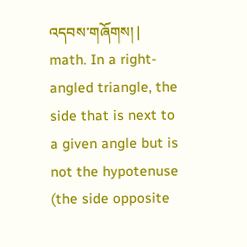འདབས་གཞོགས། | math. In a right-angled triangle, the side that is next to a given angle but is not the hypotenuse (the side opposite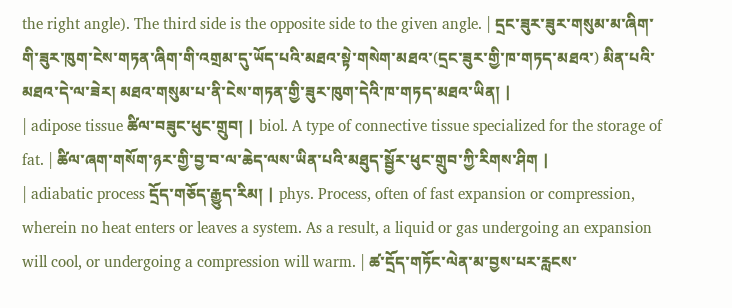the right angle). The third side is the opposite side to the given angle. | དྲང་ཟུར་ཟུར་གསུམ་མ་ཞིག་གི་ཟུར་ཁུག་ངེས་གཏན་ཞིག་གི་འགྲམ་དུ་ཡོད་པའི་མཐའ་སྟེ་གསེག་མཐའ་(དྲང་ཟུར་གྱི་ཁ་གཏད་མཐའ་) མིན་པའི་མཐའ་དེ་ལ་ཟེར། མཐའ་གསུམ་པ་ནི་ངེས་གཏན་གྱི་ཟུར་ཁུག་དེའི་ཁ་གཏད་མཐའ་ཡིན། |
| adipose tissue ཚིལ་བཟུང་ཕུང་གྲུབ། | biol. A type of connective tissue specialized for the storage of fat. | ཚིལ་ཞག་གསོག་ཉར་གྱི་བྱ་བ་ལ་ཆེད་ལས་ཡིན་པའི་མཐུད་སྦྱོར་ཕུང་གྲུབ་ཀྱི་རིགས་ཤིག |
| adiabatic process དྲོད་གཅོད་རྒྱུད་རིམ། | phys. Process, often of fast expansion or compression, wherein no heat enters or leaves a system. As a result, a liquid or gas undergoing an expansion will cool, or undergoing a compression will warm. | ཚ་དྲོད་གཏོང་ལེན་མ་བྱས་པར་རླངས་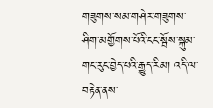གཟུགས་སམ་གཤེར་གཟུགས་ཤིག་མགྱོགས་པོའི་ངང་སྦོས་སྐུམ་གང་རུང་བྱེད་པའི་རྒྱུད་རིམ། འདི་ལ་བརྟེན་ནས་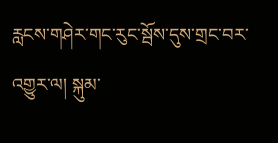རླངས་གཤེར་གང་རུང་སྦོས་དུས་གྲང་བར་འགྱུར་ལ། སྐུམ་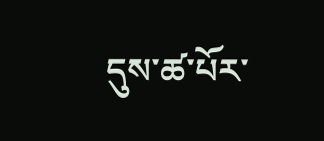དུས་ཚ་པོར་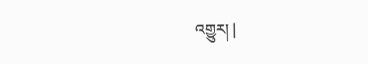འགྱུར། |